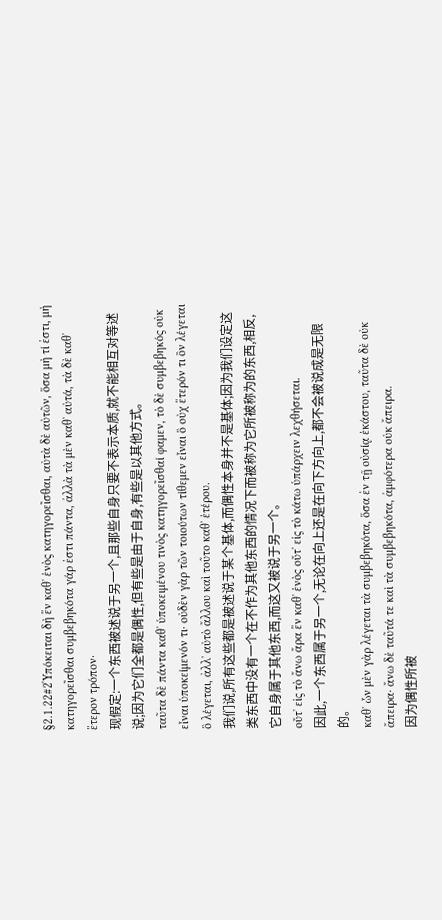§2.1.22#2Ὑπόκειται δὴ ἓν καθʼ ἑνὸς κατηγορεῖσθαι, αὐτὰ δὲ αὐτῶν, ὅσα μὴ τί ἐστι, μὴ κατηγορεῖσθαι συμβεβηκότα γάρ ἐστι πάντα, ἀλλὰ τὰ μὲν καθʼ αὐτά, τὰ δὲ καθʼ ἕτερον τρόπον·
现假定:一个东西被述说于另一个,且那些自身只要不表示本质,就不能相互对等述说;因为它们全都是偶性,但有些是由于自身,有些是以其他方式。
ταῦτα δὲ πάντα καθʼ ὑποκειμένου τινὸς κατηγορεῖσθαί φαμεν, τὸ δὲ συμβεβηκός οὐκ εἶναι ὑποκείμενόν τι· οὐδὲν γὰρ τῶν τοιούτων τίθεμεν εἶναι ὃ οὐχ ἕτερόν τι ὂν λέγεται ὃ λέγεται, ἀλλʼ αὐτὸ ἄλλου καὶ τοῦτο καθʼ ἑτέρου.
我们说,所有这些都是被述说于某个基体,而偶性本身并不是基体;因为我们设定这类东西中没有一个在不作为其他东西的情况下而被称为它所被称为的东西,相反,它自身属于其他东西,而这又被说于另一个。
οὔτʼ εἰς τὸ ἄνω ἄρα ἓν καθʼ ἑνὸς οὔτʼ εἰς τὸ κάτω ὑπάρχειν λεχθήσεται.
因此,一个东西属于另一个,无论在向上还是在向下方向上,都不会被说成是无限的。
καθʼ ὧν μὲν γὰρ λέγεται τὰ συμβεβηκότα, ὅσα ἐν τῇ οὐσίᾳ ἑκάστου, ταῦτα δὲ οὐκ ἄπειρα· ἄνω δὲ ταῦτά τε καὶ τὰ συμβεβηκότα, ἀμφότερα οὐκ ἄπειρα.
因为偶性所被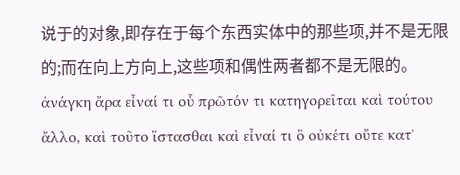说于的对象,即存在于每个东西实体中的那些项,并不是无限的;而在向上方向上,这些项和偶性两者都不是无限的。
ἀνάγκη ἄρα εἶναί τι οὗ πρῶτόν τι κατηγορεῖται καὶ τούτου ἄλλο, καὶ τοῦτο ἵστασθαι καὶ εἶναί τι ὃ οὐκέτι οὔτε κατʼ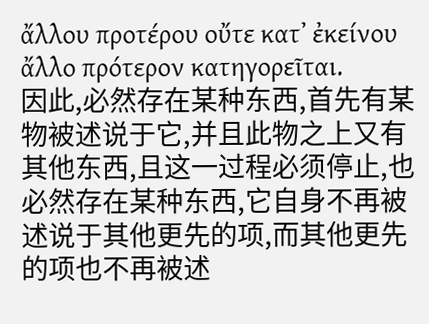ἄλλου προτέρου οὔτε κατʼ ἐκείνου ἄλλο πρότερον κατηγορεῖται.
因此,必然存在某种东西,首先有某物被述说于它,并且此物之上又有其他东西,且这一过程必须停止,也必然存在某种东西,它自身不再被述说于其他更先的项,而其他更先的项也不再被述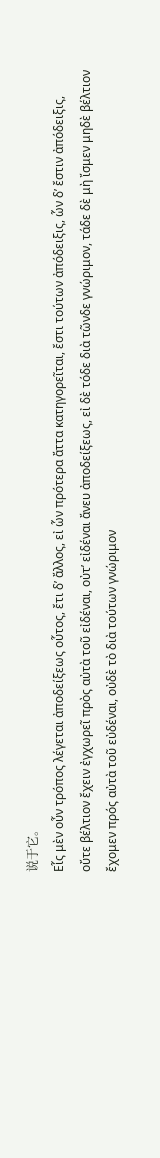说于它。
Εἷς μὲν οὖν τρόπος λέγεται ἀποδείξεως οὗτος, ἔτι δʼ ἄλλος, εἰ ὧν πρότερα ἄττα κατηγορεῖται, ἔστι τούτων ἀπόδειξις, ὧν δʼ ἔστιν ἀπόδειξις, οὔτε βέλτιον ἔχειν ἐγχωρεῖ πρὸς αὐτὰ τοῦ εἰδέναι, οὐτʼ εἰδέναι ἄνευ ἀποδείξεως, εἰ δὲ τόδε διὰ τῶνδε γνώριμον, τάδε δὲ μὴ ἴσμεν μηδὲ βέλτιον ἔχομεν πρός αὐτὰ τοῦ εὐδέναι, οὐδὲ τὸ διὰ τούτων γνώριμον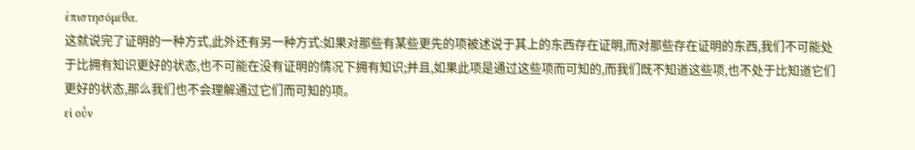ἐπιστησόμεθα.
这就说完了证明的一种方式,此外还有另一种方式:如果对那些有某些更先的项被述说于其上的东西存在证明,而对那些存在证明的东西,我们不可能处于比拥有知识更好的状态,也不可能在没有证明的情况下拥有知识;并且,如果此项是通过这些项而可知的,而我们既不知道这些项,也不处于比知道它们更好的状态,那么我们也不会理解通过它们而可知的项。
εἰ οὖν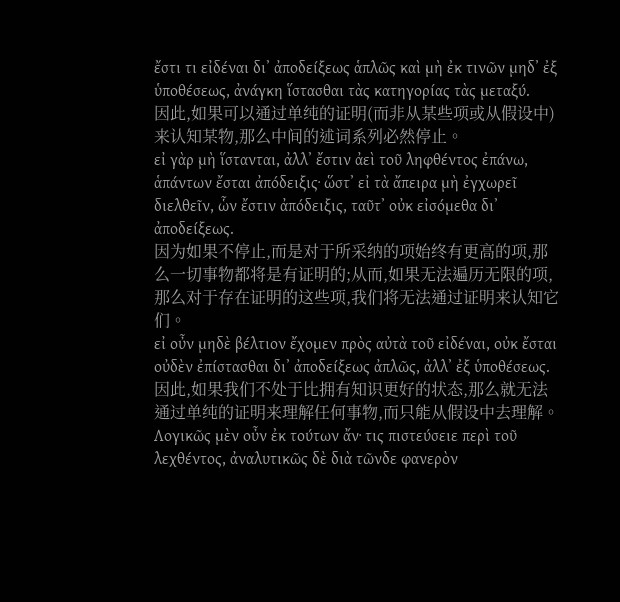ἔστι τι εἰδέναι διʼ ἀποδείξεως ἁπλῶς καὶ μὴ ἐκ τινῶν μηδʼ ἐξ ὑποθέσεως, ἀνάγκη ἵστασθαι τὰς κατηγορίας τὰς μεταξύ.
因此,如果可以通过单纯的证明(而非从某些项或从假设中)来认知某物,那么中间的述词系列必然停止。
εἰ γὰρ μὴ ἵστανται, ἀλλʼ ἔστιν ἀεὶ τοῦ ληφθέντος ἐπάνω, ἁπάντων ἔσται ἀπόδειξις· ὥστʼ εἰ τὰ ἄπειρα μὴ ἐγχωρεῖ διελθεῖν, ὧν ἔστιν ἀπόδειξις, ταῦτʼ οὐκ εἰσόμεθα διʼ ἀποδείξεως.
因为如果不停止,而是对于所采纳的项始终有更高的项,那么一切事物都将是有证明的;从而,如果无法遍历无限的项,那么对于存在证明的这些项,我们将无法通过证明来认知它们。
εἰ οὖν μηδὲ βέλτιον ἔχομεν πρὸς αὐτὰ τοῦ εἰδέναι, οὐκ ἔσται οὐδὲν ἐπίστασθαι διʼ ἀποδείξεως ἀπλῶς, ἀλλʼ ἐξ ὑποθέσεως.
因此,如果我们不处于比拥有知识更好的状态,那么就无法通过单纯的证明来理解任何事物,而只能从假设中去理解。
Λογικῶς μὲν οὖν ἐκ τούτων ἄν· τις πιστεύσειε περὶ τοῦ λεχθέντος, ἀναλυτικῶς δὲ διὰ τῶνδε φανερὸν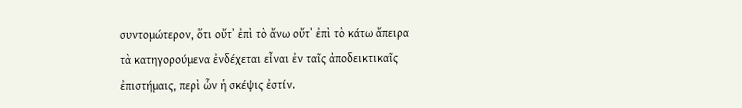συντομώτερον, ὅτι οὔτʼ ἐπὶ τὸ ἄνω οὔτʼ ἐπὶ τὸ κάτω ἄπειρα τὰ κατηγορούμενα ἐνδέχεται εἶναι ἐν ταῖς ἀποδεικτικαῖς ἐπιστήμαις, περὶ ὧν ἡ σκέψις ἐστίν.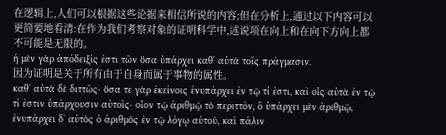在逻辑上,人们可以根据这些论据来相信所说的内容;但在分析上,通过以下内容可以更简要地看清:在作为我们考察对象的证明科学中,述说项在向上和在向下方向上都不可能是无限的。
ἡ μὲν γὰρ ἀπόδειξίς ἐστι τῶν ὅσα ὑπάρχει καθʼ αὑτὰ τοῖς πράγμασιν.
因为证明是关于所有由于自身而属于事物的属性。
καθʼ αὑτὰ δὲ διττῶς· ὅσα τε γὰρ ἐκείνοις ἐνυπάρχει ἐν τῷ τί ἐστι, καὶ οἷς αὐτὰ ἐν τῷ τί ἐστιν ὑπάρχουσιν αὐτοῖς· οἷον τῷ ἀριθμῷ τὸ περιττόν, ὃ ὑπάρχει μὲν ἀριθμῷ, ἐνυπάρχει δʼ αὐτὸς ὁ ἀριθμὸς ἐν τῷ λόγῳ αὐτοῦ, καὶ πάλιν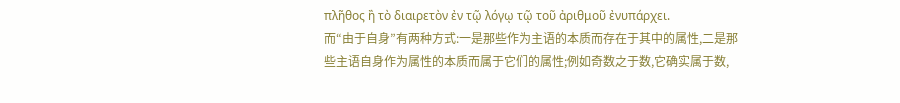πλῆθος ἢ τὸ διαιρετὸν ἐν τῷ λόγῳ τῷ τοῦ ἀριθμοῦ ἐνυπάρχει.
而“由于自身”有两种方式:一是那些作为主语的本质而存在于其中的属性,二是那些主语自身作为属性的本质而属于它们的属性;例如奇数之于数,它确实属于数,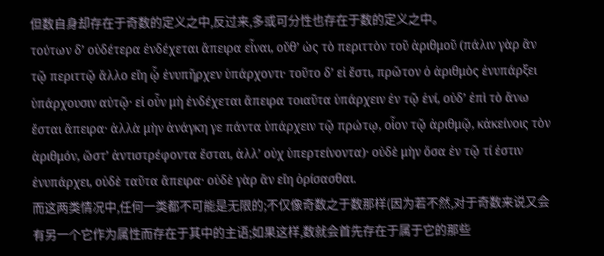但数自身却存在于奇数的定义之中,反过来,多或可分性也存在于数的定义之中。
τούτων δʼ οὐδέτερα ἐνδέχεται ἄπειρα εἶναι, οὔθʼ ὡς τὸ περιττὸν τοῦ ἀριθμοῦ (πάλιν γὰρ ἂν τῷ περιττῷ ἄλλο εἴη ᾧ ἐνυπῆρχεν ὑπάρχοντι· τοῦτο δʼ εἰ ἔστι, πρῶτον ὁ ἀριθμὸς ἐνυπάρξει ὑπάρχουσιν αὐτῷ· εἰ οὖν μὴ ἐνδέχεται ἄπειρα τοιαῦτα ὑπάρχειν ἐν τῷ ἑνί, οὐδʼ ἐπὶ τὸ ἄνω ἔσται ἄπειρα· ἀλλὰ μὴν ἀνάγκη γε πάντα ὑπάρχειν τῷ πρώτῳ, οἷον τῷ ἀριθμῷ, κἀκείνοις τὸν ἀριθμόν, ὥστʼ ἀντιστρέφοντα ἔσται, ἀλλʼ οὐχ ὑπερτείνοντα)· οὐδὲ μὴν ὅσα ἐν τῷ τί ἐστιν ἐνυπάρχει, οὐδὲ ταῦτα ἄπειρα· οὐδὲ γὰρ ἂν εἴη ὁρίσασθαι.
而这两类情况中,任何一类都不可能是无限的;不仅像奇数之于数那样(因为若不然,对于奇数来说又会有另一个它作为属性而存在于其中的主语;如果这样,数就会首先存在于属于它的那些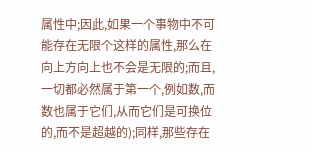属性中;因此,如果一个事物中不可能存在无限个这样的属性,那么在向上方向上也不会是无限的;而且,一切都必然属于第一个,例如数,而数也属于它们,从而它们是可换位的,而不是超越的);同样,那些存在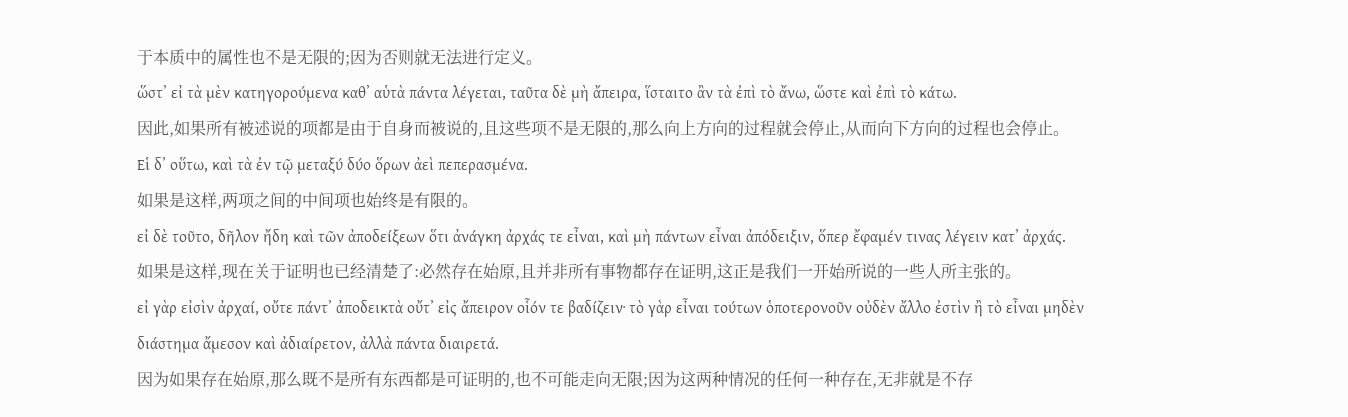于本质中的属性也不是无限的;因为否则就无法进行定义。
ὥστʼ εἰ τὰ μὲν κατηγορούμενα καθʼ αὑτὰ πάντα λέγεται, ταῦτα δὲ μὴ ἄπειρα, ἵσταιτο ἂν τὰ ἐπὶ τὸ ἄνω, ὥστε καὶ ἐπὶ τὸ κάτω.
因此,如果所有被述说的项都是由于自身而被说的,且这些项不是无限的,那么向上方向的过程就会停止,从而向下方向的过程也会停止。
Εἱ δʼ οὕτω, καὶ τὰ ἐν τῷ μεταξύ δύο ὅρων ἀεὶ πεπερασμένα.
如果是这样,两项之间的中间项也始终是有限的。
εἰ δὲ τοῦτο, δῆλον ἤδη καὶ τῶν ἀποδείξεων ὅτι ἀνάγκη ἀρχάς τε εἶναι, καὶ μὴ πάντων εἶναι ἀπόδειξιν, ὅπερ ἔφαμέν τινας λέγειν κατʼ ἀρχάς.
如果是这样,现在关于证明也已经清楚了:必然存在始原,且并非所有事物都存在证明,这正是我们一开始所说的一些人所主张的。
εἰ γὰρ εἰσὶν ἀρχαί, οὔτε πάντʼ ἀποδεικτὰ οὔτʼ εἰς ἄπειρον οἷόν τε βαδίζειν· τὸ γὰρ εἶναι τούτων ὁποτερονοῦν οὐδὲν ἄλλο ἐστὶν ἢ τὸ εἶναι μηδὲν διάστημα ἄμεσον καὶ ἀδιαίρετον, ἀλλὰ πάντα διαιρετά.
因为如果存在始原,那么既不是所有东西都是可证明的,也不可能走向无限;因为这两种情况的任何一种存在,无非就是不存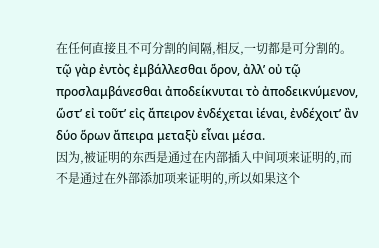在任何直接且不可分割的间隔,相反,一切都是可分割的。
τῷ γὰρ ἐντὸς ἐμβάλλεσθαι ὅρον, ἀλλʼ οὐ τῷ προσλαμβάνεσθαι ἀποδείκνυται τὸ ἀποδεικνύμενον, ὥστʼ εἰ τοῦτʼ εἰς ἄπειρον ἐνδέχεται ἰέναι, ἐνδέχοιτʼ ἂν δύο ὅρων ἄπειρα μεταξὺ εἶναι μέσα.
因为,被证明的东西是通过在内部插入中间项来证明的,而不是通过在外部添加项来证明的,所以如果这个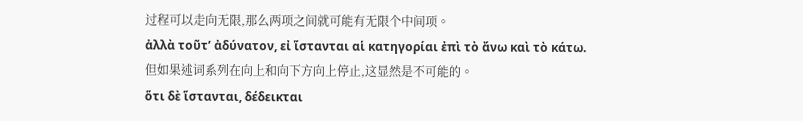过程可以走向无限,那么两项之间就可能有无限个中间项。
ἀλλὰ τοῦτʼ ἀδύνατον, εἰ ἵστανται αἱ κατηγορίαι ἐπὶ τὸ ἄνω καὶ τὸ κάτω.
但如果述词系列在向上和向下方向上停止,这显然是不可能的。
ὅτι δὲ ἵστανται, δέδεικται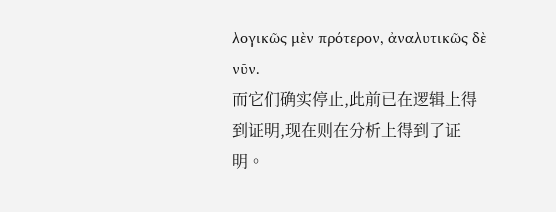λογικῶς μὲν πρότερον, ἀναλυτικῶς δὲ νῦν.
而它们确实停止,此前已在逻辑上得到证明,现在则在分析上得到了证明。